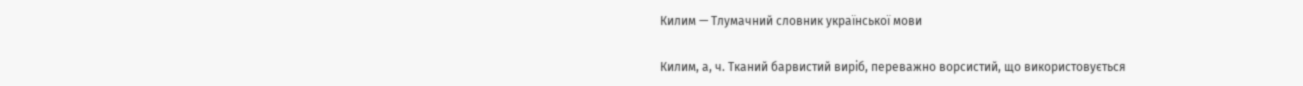Килим — Тлумачний словник української мови

Килим, а, ч. Тканий барвистий виріб, переважно ворсистий, що використовується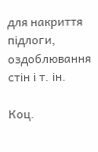для накриття підлоги, оздоблювання стін і т. ін.

Коц.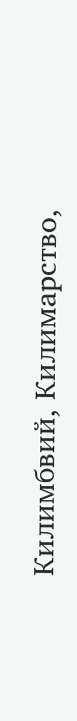Килимбвий, Килимарство,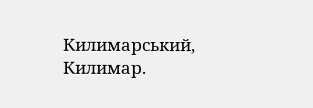Килимарський, Килимар.